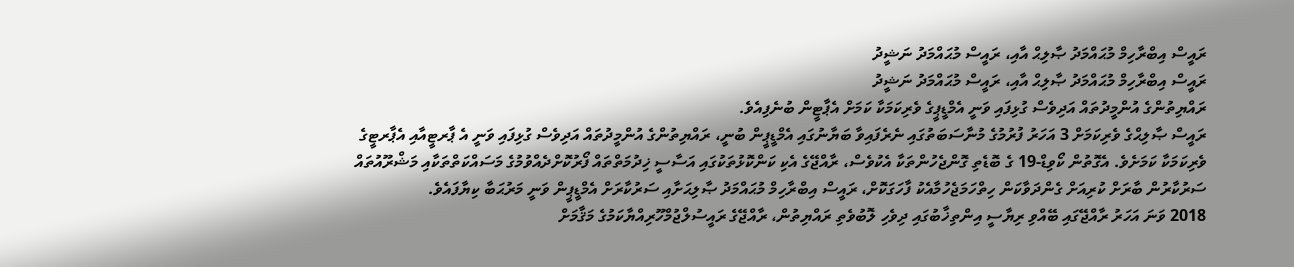ރައީސް އިބްރާހިމް މުޙައްމަދު ޞާލިޙް އާއި، ރައީސް މުޙައްމަދު ނަޝީދު
ރައީސް އިބްރާހިމް މުޙައްމަދު ޞާލިޙް އާއި، ރައީސް މުޙައްމަދު ނަޝީދު
ރައްޔިތުންގެ އުންމީދުތައް އަދިވެސް ގުޅިފައި ވަނީ އެމްޑީޕީގެ ވެރިކަމަކާ ކަމަށް އެޕާޓީން ބުނެފިއެވެ.
ރައީސް ޞާލިޙްގެ ވެރިކަމަށް 3 އަހަރު ފުރުމުގެ މުނާސަބަތުގައި ނެރެފައިވާ ބަޔާނުގައި އެމްޑީޕީން ބުނީ، ރައްޔިތުންގެ އުންމީދުތައް އަދިވެސް ގުޅިފައި ވަނީ އެ ޕާރޓީއާއި އެޕާރޓީގެ ވެރިކަމަކާ ކަމަށެވެ. އެގޮތުން ކޯވިޑް-19 ގެ ބޮޑެތި ގޮންޖެހުންތަކާ އެކުވެސް، ރާއްޖޭގެ އެކި ކަންކޮޅުތަކުގައި އަސާސީ ޚިދުމަތްތައް ފޯރުކޮށްދެއްވުމުގެ މަސައްކަތްތަކާއި މަޝްރޫއުތައް ސަރުކާރުން ބާރަށް ކުރިއަށް ގެންދަވާކަން ހިތްހަމަޖެހުމާއެކު ފާހަގަކޮށް، ރައީސް އިބްރާހިމް މުޙައްމަދު ޞާލިޙަށާއި ސަރުކާރަށް އެމްޑީޕީން ވަނީ މަރުޙަބާ ކިޔާފައެވެ.
2018 ވަނަ އަހަރު ރާއްޖޭގައި ބޭއްވި ރިޔާސީ އިންތިޚާބުގައި ދިވެހި ލޮބުވެތި ރައްޔިތުން، ރާއްޖޭގެ ރައީސުލްޖުމްހޫރިއްޔާކަމުގެ މަޤާމަށް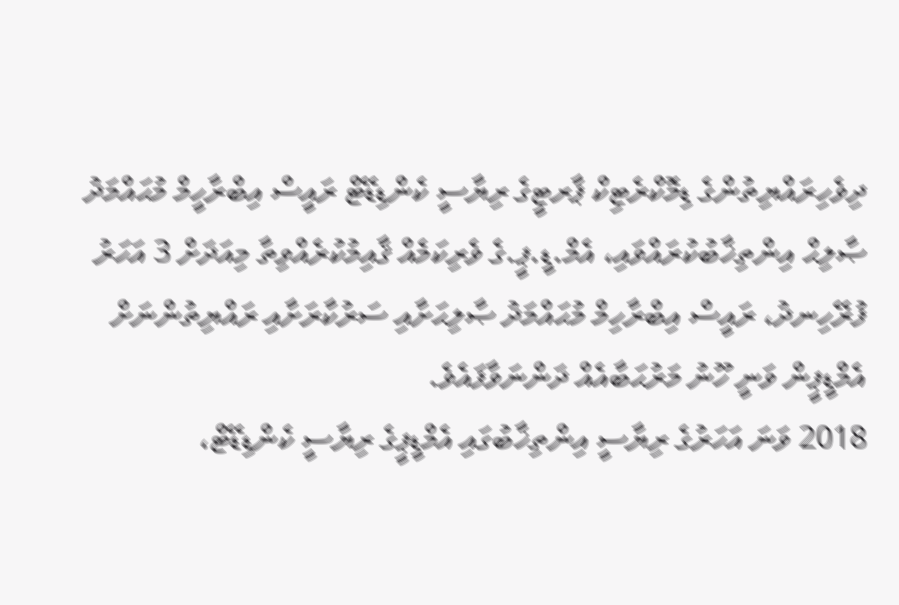ދިވެހިރައްޔިތުންގެ ޑިމޮކްރެޓިކް ޕާރޓީގެ ރިޔާސީ ކެންޑިޑޭޓް ރައީސް އިބްރާހީމް މުޙައްމަދު ޞާލިޙް އިންތިޚާބުކުރައްވައި، އެމް.ޑީ.ޕީ.ގެ ވެރިކަމެއް ޤާއިމުކުރެއްވިތާ މިއަދަށް 3 އަހަރު ފުރޭހިނދު، ރައީސް އިބްރާހިމް މުޙައްމަދު ޞާލިޙަށާއި ސަރުކާރަށާއި ރައްޔިތުންނަށް އެމްޑީޕީން ވަނީ ހޫނު މަރުޙަބާއެއް ދަންނަވާފައެވެ.
2018 ވަނަ އަހަރުގެ ރިޔާސީ އިންތިޚާބުގައި އެމްޑީޕީގެ ރިޔާސީ ކެންޑިޑޭޓް،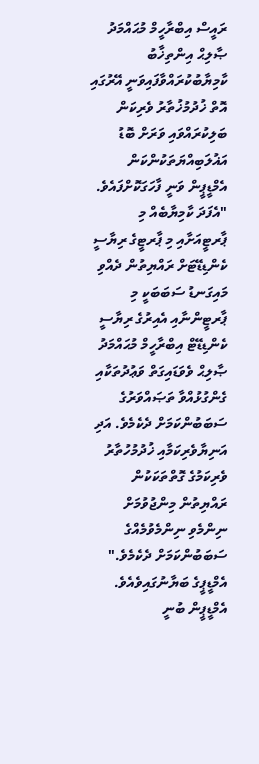ރައީސް އިބްރާހީމް މުޙައްމަދު ޞާލިޙް އިންތިޚާބު ކާމިޔާބުކުރައްވާފައިވަނީ އޭރުގައި އޮތް ޚުދުމުޚުތާރު ވެރިކަން ބަލިކުރައްވައި ވަރަށް ބޮޑު އަޣުލަބިއްޔަތަކުންކަން އެމްޑީޕީން ވަނީ ފާހަގަކޮށްފައެވެ.
"އެފަދަ ކާމިޔާބެއް މި ޕާރޓީއަށާއި މި ޕާރޓީގެ ރިޔާސީ ކެންޑިޑޭޓަށް ރައްޔިތުން ދެއްވި މައިގަނޑު ސަބަބަކީ މި ޕާރޓީންނާއި އެއިރުގެ ރިޔާސީ ކެންޑިޑޭޓް އިބްރާހީމް މުޙައްމަދު ޞާލިޙް ވެވަޑައިގަތް ވަޢުދުތަކާއި ގެންގުޅުއްވާ ތަޞައްވަރުގެ ސަބަބުންކަމަށް ދެކެމެވެ. އަދި އަނިޔާވެރިކަމާއި ޚުދުމުހުތާރު ވެރިކަމުގެ ގޮތްތަކަކުން ރައްޔިތުން މިންޖުވުމަށް ނިންމެވި ނިންމެވުމެއްގެ ސަބަބުންކަމަށް ދެކެމެވެ." އެމްޑީޕީގެ ބަޔާނުގައިވެއެވެ.
އެމްޑީޕީން ބުނީ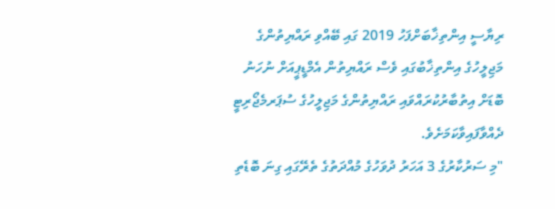ރިޔާސީ އިންތިޚާބަށްފަހު 2019 ގައި ބޭއްވި ރައްޔިތުންގެ މަޖިލީހުގެ އިންތިޚާބުގައި ވެސް ރައްޔިތުން އެމްޑީޕީއަށް ނުހަނު ބޮޑަށް އިތުބާރުކުރައްވައި ރައްޔިތުންގެ މަޖިލީހުގެ ސުޕަރމެޖޯރިޓީ ދެއްވާފައިވާކަމަށެވެ.
"މި ސަރުކާރުގެ 3 އަހަރު ދުވަހުގެ މުއްދަތުގެ ތެރޭގައި ގިނަ ބޮޑެތި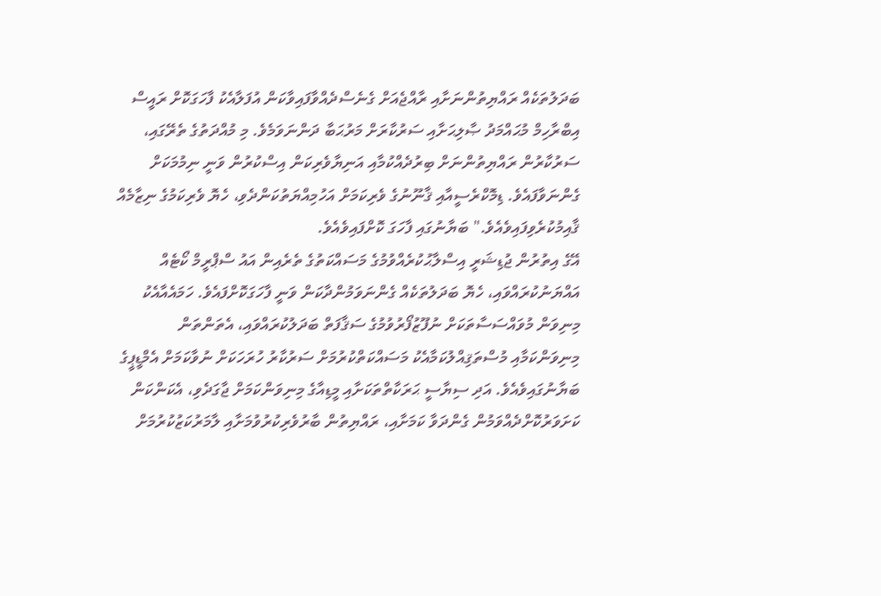ބަދަލުތަކެއް ރައްޔިތުންނަށާއި ރާއްޖެއަށް ގެނެސްދެއްވާފައިވާކަން އުފަލާއެކު ފާހަގަކޮށް ރައީސް އިބްރާހިމް މުޙައްމަދު ޞާލިޙަށާއި ސަރުކާރަށް މަރުޙަބާ ދަންނަވަމެވެ. މި މުއްދަތުގެ ތެރޭގައި، ސަރުކާރުން ރައްޔިތުންނަށް ބިރުދެއްކުމާއި އަނިޔާވެރިކަން އިސްކުރުން ވަނީ ނިމުމަކަށް ގެންނަވާފައެވެ. ޑިމޮކްރެސީއާއި ޤާނޫނުގެ ވެރިކަމަށް އަހުމިއްޔަތުކަންދެވި، ހެޔޮ ވެރިކަމުގެ ނިޒާމެއް ޤާއިމުކުރެވިފައިވެއެވެ." ބަޔާނުގައި ފާހަގަ ކޮށްފައިވެއެވެ.
އޭގެ އިތުރުން ޖުޑިޝަރީ އިސްލާޙުކުރެއްވުމުގެ މަސައްކަތުގެ ތެރެއިން އައު ސްޕްރީމް ކޯޓެއް އައްޔަނުކުރައްވައި، ހެޔޮ ބަދަލުތަކެއް ގެންނަވަމުންދާކަން ވަނީ ފާހަގަކޮށްފައެވެ. ހަމައެއާއެކު މިނިވަން މުވައްސަސާތަކަށް ނުފޫޒުފޯރުވުމުގެ ސަޤާފަތް ބަދަލުކުރައްވައި، އެތަންތަން މިނިވަންކަމާއި މުސްތަޤިއްލުކަމާއެކު މަސައްކަތްކުރުމަށް ސަރުކާރު ހުރަހަކަށް ނުވާކަމަށް އެމްޑީޕީގެ ބަޔާނުގައިވެއެވެ. އަދި ސިޔާސީ ޙަރަކާތްތަކަށާއި މީޑިއާގެ މިނިވަންކަމަށް ޖާގަދެވި، އެކަންކަން ކަށަވަރުކޮށްދެއްވަމުން ގެންދަވާ ކަމަށާއި، ރައްޔިތުން ބާރުވެރިކުރުވުމަށާއި ލާމަރުކަޒުކުރުމަށް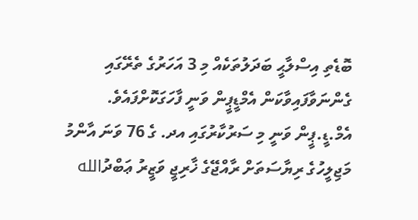ބޮޑެތި އިސްލާޙީ ބަދަލުތަކެއް މި 3 އަހަރުގެ ތެރޭގައި ގެންނަވާފައިވާކަން އެމްޑީޕީން ވަނީ ފާހަގަކޮށްފައެވެ.
އެމް.ޑީ.ޕީން ވަނީ މި ސަރުކާރުގައި އދ. ގެ 76 ވަނަ އާންމު މަޖިލީހުގެ ރިޔާސަތަށް ރާއްޖޭގެ ޚާރިޖީ ވަޒީރު ޢަބްދުالله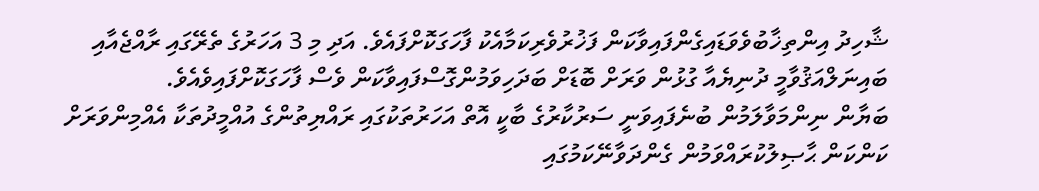ޝާހިދު އިންތިޚާބުވެވަޑައިގެންފައިވާކަން ފަޚުރުވެރިކަމާއެކު ފާހަގަކޮށްފައެވެ. އަދި މި 3 އަހަރުގެ ތެރޭގައި ރާއްޖެއާއި ބައިނަލްއަޤުވާމީ ދުނިޔެއާ ގުޅުން ވަރަށް ބޮޑަށް ބަދަހިވަމުންގޮސްފައިވާކަން ވެސް ފާހަގަކޮށްފައިވެއެވެ.
ބަޔާން ނިންމަވާލަމުން ބުނެފައިވަނީ ސަރުކާރުގެ ބާކީ އޮތް އަހަރުތަކުގައި ރައްޔިތުންގެ އުއްމީދުތަކާ އެއްމިންވަރަށް ކަންކަން ޙާޞިލުކުރައްވަމުން ގެންދަވާނޭކަމުގައި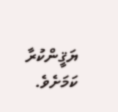ޔަޤީންކުރާ ކަމަށެވެ.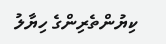ކިޔުންތެރިންގެ ހިޔާލު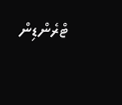ޓްރެންޑިން